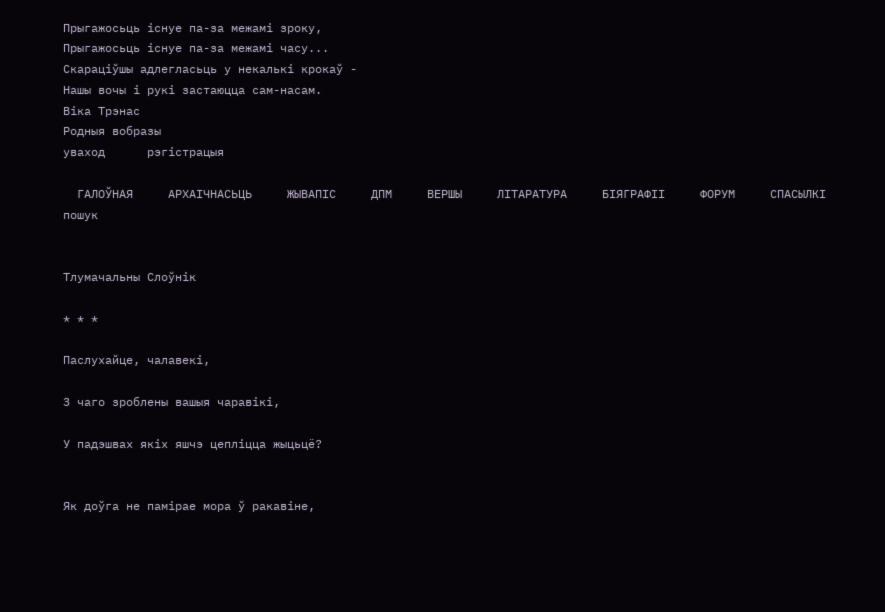Прыгажосьць існуе па-за межамі зроку,
Прыгажосьць існуе па-за межамі часу...
Скараціўшы адлегласьць у некалькі крокаў -
Нашы вочы і рукі застаюцца сам-насам.
Віка Трэнас
Родныя вобразы
уваход      рэгiстрацыя

  ГАЛОЎНАЯ     АРХАІЧНАСЬЦЬ     ЖЫВАПІС     ДПМ     ВЕРШЫ     ЛІТАРАТУРА     БІЯГРАФІІ     ФОРУМ     СПАСЫЛКІ
пошук


Тлумачальны Слоўнік

* * *

Паслухайце, чалавекі,

З чаго зроблены вашыя чаравікі,

У падэшвах якіх яшчэ цепліцца жыцьцё?


Як доўга не памірае мора ў ракавіне,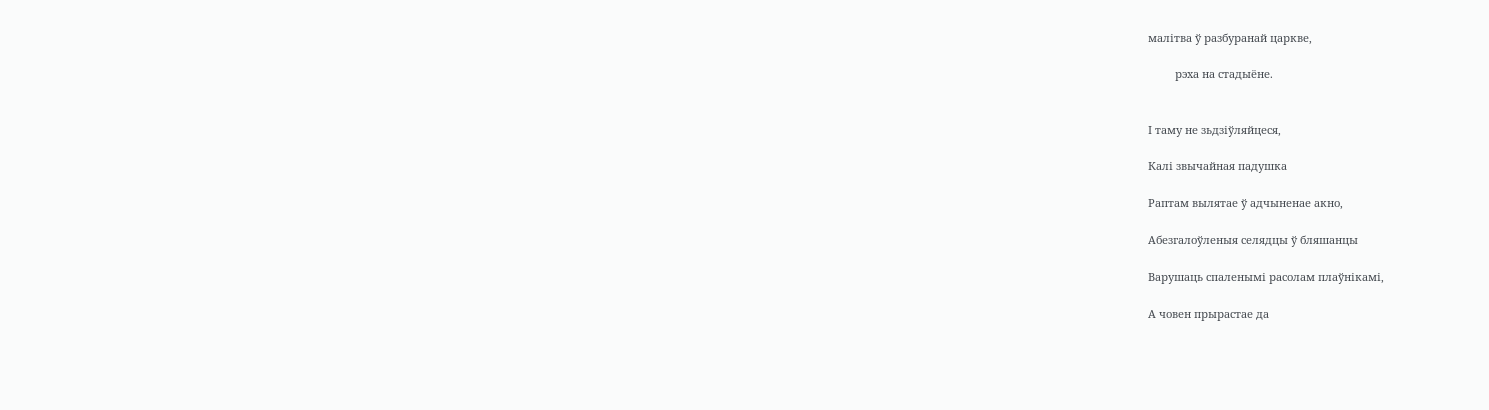малітва ў разбуранай царкве,

         рэха на стадыёне.


І таму не зьдзіўляйцеся,

Калі звычайная падушка

Раптам вылятае ў адчыненае акно,

Абезгалоўленыя селядцы ў бляшанцы

Варушаць спаленымі расолам плаўнікамі,

А човен прырастае да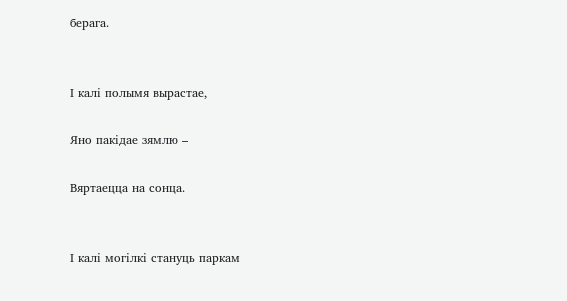берага.


І калі полымя вырастае,

Яно пакідае зямлю –

Вяртаецца на сонца.


І калі могілкі стануць паркам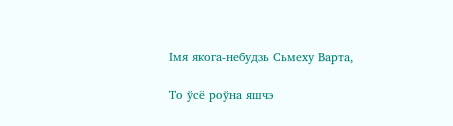Імя якога-небудзь Сьмеху Варта,

То ўсё роўна яшчэ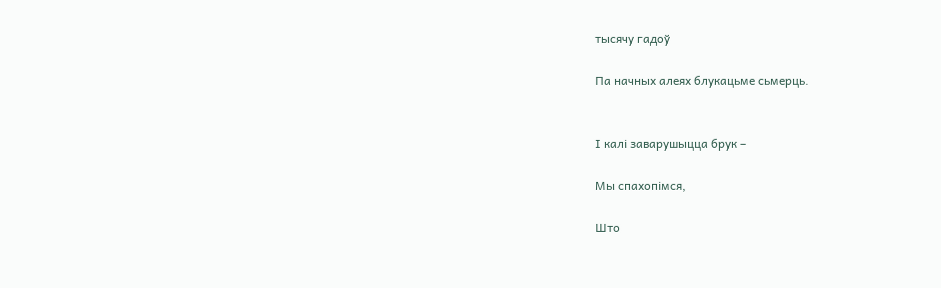тысячу гадоў

Па начных алеях блукацьме сьмерць.


І калі заварушыцца брук –

Мы спахопімся,

Што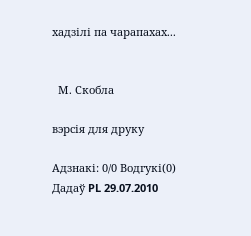хадзілі па чарапахах...


  М. Скобла

вэрсія для друку

Адзнакi: 0/0 Водгукі(0)
Дадаў PL 29.07.2010